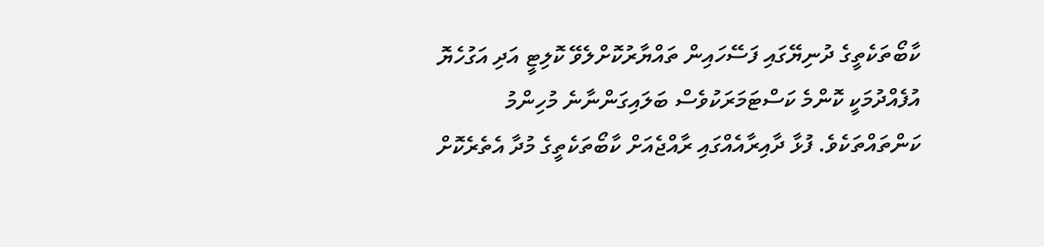ކާބޯތަކެތީގެ ދުނިޔޭގައި ފަސޭހައިން ތައްޔާރުކޮށްލެވޭ ކޮލިޓީ އަދި އަގުހެޔޮ އުފެއްދުމަކީ ކޮންމެ ކަސްޓަމަރަކުވެސް ބަލައިގަންނާނެ މުހިންމު ކަންތައްތަކެވެ. ފުޅާ ދާއިރާއެއްގައި ރާއްޖެއަށް ކާބޯތަކެތީގެ މުދާ އެތެރެކޮށް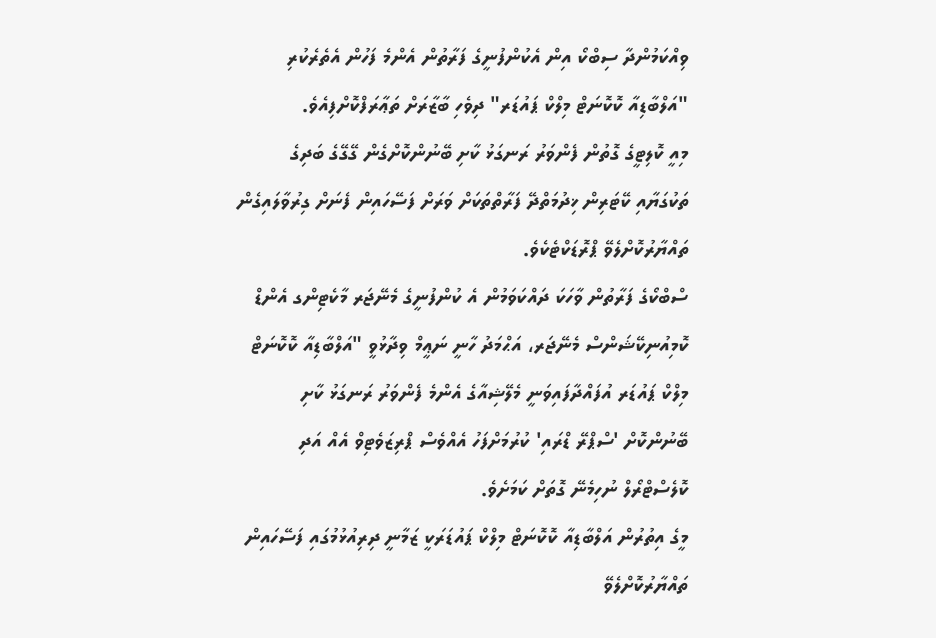ވިއްކަމުންދާ ސިބްކޯ އިން އެކުންފުނީގެ ފަރާތުން އެންމެ ފަހުން އެތެރެކުރި "އަލްބާޑިއާ ކޮކޮނަޓް މިލްކް ޕައުޑަރ" ދިވެހި ބާޒާރަށް ތަޢާރަފްކޮށްފިއެވެ.
މިއީ ކޮލިޓީގެ ގޮތުން ފެންވަރު ރަނގަޅު ކާށި ބޭނުންކޮށްގެން ގޭގޭގެ ބަދިގެ ތަކުގަޔާއި ކޭޓަރިން ޚިދުމަތްދޭ ފަރާތްތަކަށް ވަރަށް ފަސޭހައިން ފެނަށް ގިރުވާލައިގެން ތައްޔާރުކޮށްލެވޭ ޕްރޮޑަކްޓެކެވެ.
ސްބްކޯގެ ފަރާތުން ވާހަކަ ދައްކަވަމުން އެ ކުންފުނީގެ މެނޭޖަރ މާކެޓިންގ އެންޑް ކޮމިއުނިކޭޝަންސް މެނޭޖަރ، އަޙްމަދު ހާނީ ނަޢީމް ވިދާޅުވީ "އަލްބާޑިއާ ކޮކޮނަޓް މިލްކް ޕައުޑަރ އުފައްދާފައިވަނީ މެލޭޝިއާގެ އެންމެ ފެންވަރު ރަނގަޅު ކާށި ބޭނުންކޮށް 'ސްޕްރޭ ޑްރައި' ކުރުމަށްފަހު އެއްވެސް ޕްރިޒަވެޓިވް އެއް އަދި ކޮލެސްޓްރޯލް ނުހިމެނޭ ގޮތަށް ކަމަށެވެ.
މީގެ އިތުރުން އަލްބާޑިއާ ކޮކޮނަޓް މިލްކް ޕައުޑަރަކީ ޒަމާނީ ދިރިއުޅުމުގައި ފަސޭހައިން ތައްޔާރުކޮށްލެވޭ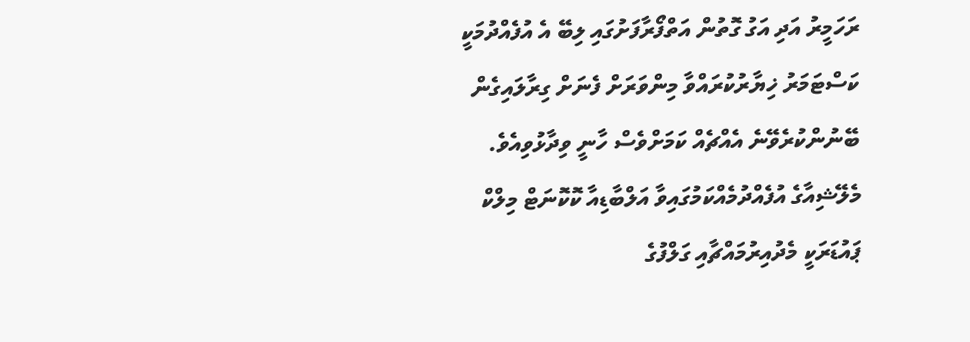ރަހަމީރު އަދި އަގު ގޮތުން އަތްފޯރާފަށުގައި ލިބޭ އެ އުފެއްދުމަކީ ކަސްޓަމަރު ޚިޔާރުކުރައްވާ މިންވަރަށް ފެނަށް ގިރާލައިގެން ބޭނުންކުރެވޭނެ އެއްޗެއް ކަމަށްވެސް ހާނީ ވިދާޅުވިއެވެ.
މެލޭޝިއާގެ އުފެއްދުމެއްކަމުގައިވާ އަލްބާޑިއާ ކޮކޮނަޓް މިލްކް ޕައުޑަރަކީ މެދުއިރުމައްޗާއި ގަލްފުގެ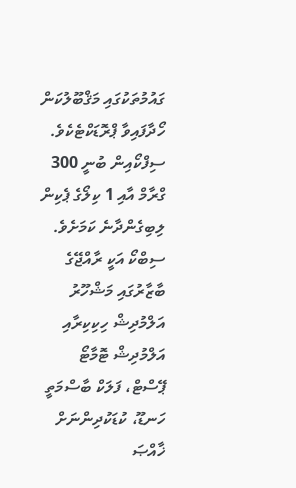ގައުމުތަކުގައި މަޤްބޫލުކަން ހޯދާފައިވާ ޕްރޮޑަކްޓެކެވެ. ސިފްކޯއިން ބުނީ 300 ގްރާމް އާއި 1 ކިލޯގެ ޕެކިން ލިބިގެންދާނެ ކަމަށެވެ.
ސިބްކޯ އަކީ ރާއްޖޭގެ ބާޒާރުގައި މަޝްހޫރު އަލްމުދިޝް ހިކިކިރާއި އަލްމުދިޝް ޓޮމާޓޯ ޕޭސްޓް، ފަލަކް ބާސްމަތީ ހަނޑޫ، ކުޑަކުދިންނަށް ޚާއްޞަ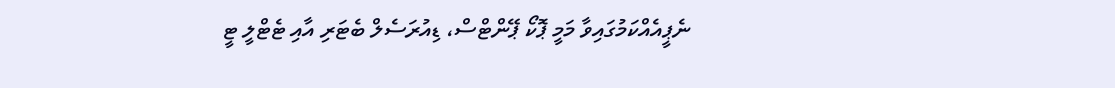ނެޕީއެއްކަމުގައިވާ މަމީ ޕޮކޯ ޕޭންޓްސް، ޑިއުރަސެލް ބެޓަރި އާއި ޓެޓްލީ ޓީ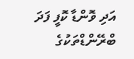އަދި ވޮންޑާ ކޮފީ ފަދަ ބްރޭންޑްތަކުގެ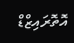އޮތޮރައިޒްޑް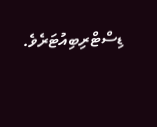ޑިސްޓްރިބިއުޓަރެވެ.